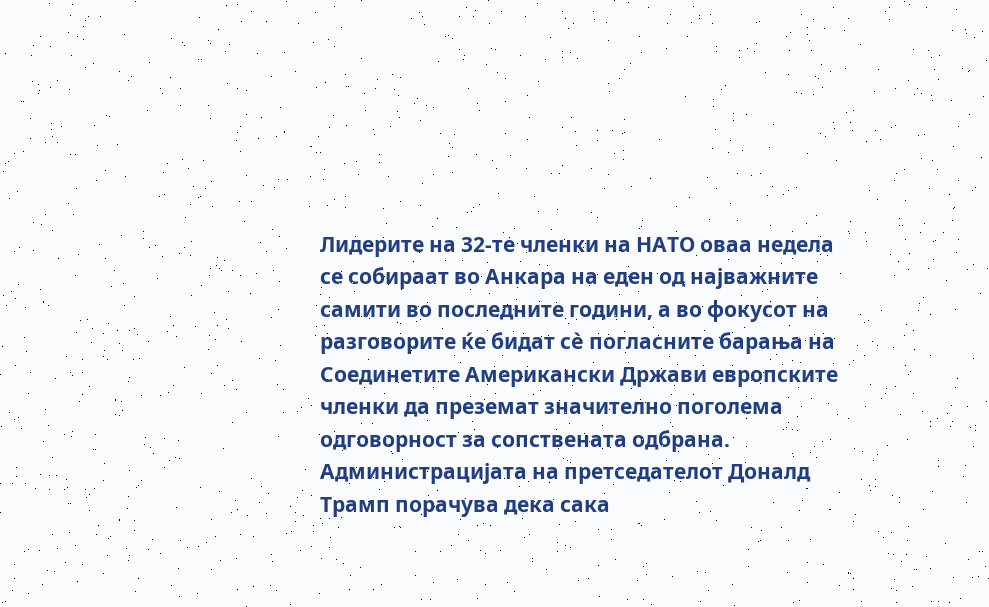Лидерите на 32-те членки на НАТО оваа недела се собираат во Анкара на еден од најважните самити во последните години, а во фокусот на разговорите ќе бидат сè погласните барања на Соединетите Американски Држави европските членки да преземат значително поголема одговорност за сопствената одбрана.
Администрацијата на претседателот Доналд Трамп порачува дека сака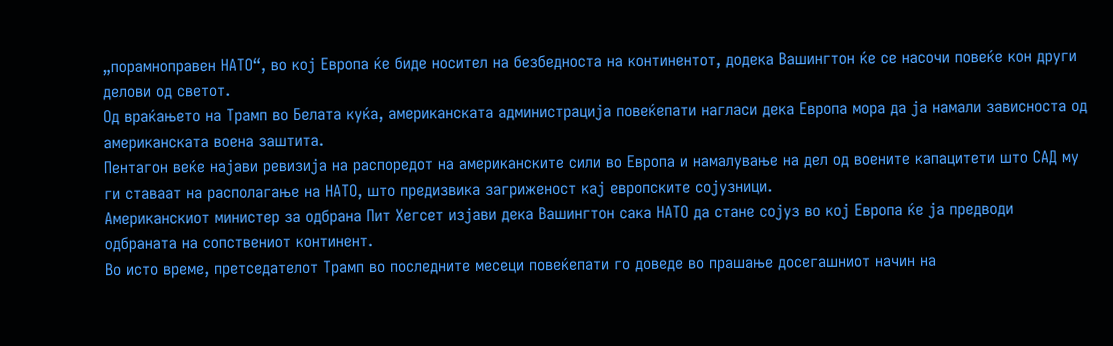„порамноправен НАТО“, во кој Европа ќе биде носител на безбедноста на континентот, додека Вашингтон ќе се насочи повеќе кон други делови од светот.
Од враќањето на Трамп во Белата куќа, американската администрација повеќепати нагласи дека Европа мора да ја намали зависноста од американската воена заштита.
Пентагон веќе најави ревизија на распоредот на американските сили во Европа и намалување на дел од воените капацитети што САД му ги ставаат на располагање на НАТО, што предизвика загриженост кај европските сојузници.
Американскиот министер за одбрана Пит Хегсет изјави дека Вашингтон сака НАТО да стане сојуз во кој Европа ќе ја предводи одбраната на сопствениот континент.
Во исто време, претседателот Трамп во последните месеци повеќепати го доведе во прашање досегашниот начин на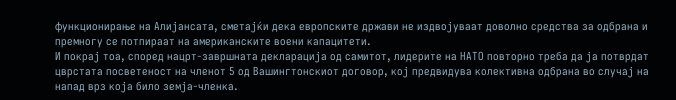функционирање на Алијансата, сметајќи дека европските држави не издвојуваат доволно средства за одбрана и премногу се потпираат на американските воени капацитети.
И покрај тоа, според нацрт-завршната декларација од самитот, лидерите на НАТО повторно треба да ја потврдат цврстата посветеност на членот 5 од Вашингтонскиот договор, кој предвидува колективна одбрана во случај на напад врз која било земја-членка.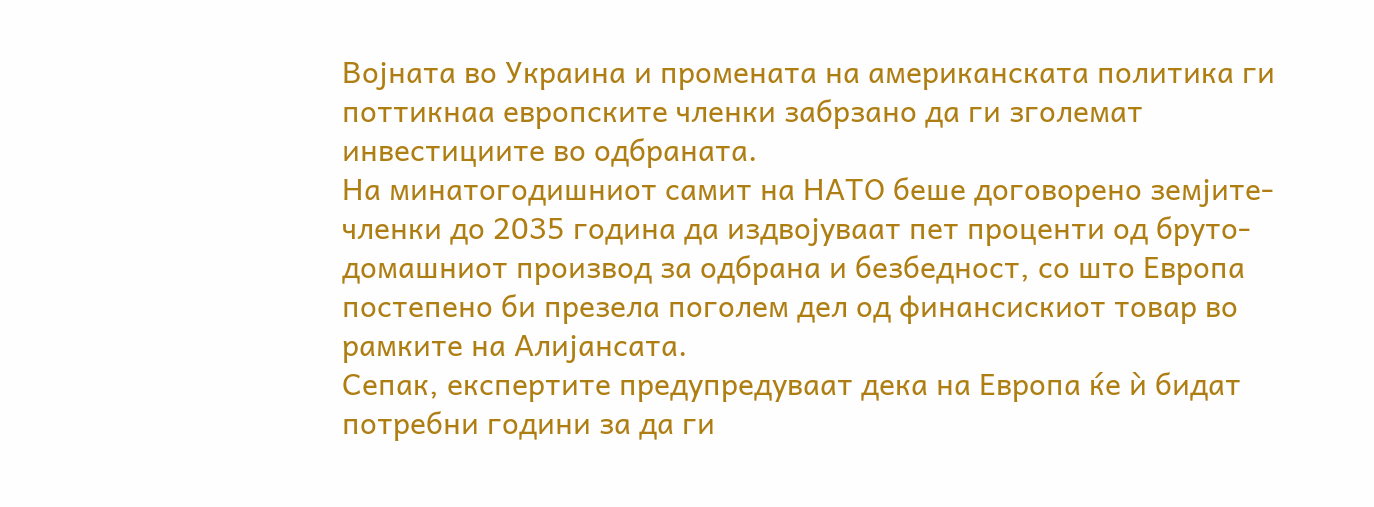Војната во Украина и промената на американската политика ги поттикнаа европските членки забрзано да ги зголемат инвестициите во одбраната.
На минатогодишниот самит на НАТО беше договорено земјите-членки до 2035 година да издвојуваат пет проценти од бруто-домашниот производ за одбрана и безбедност, со што Европа постепено би презела поголем дел од финансискиот товар во рамките на Алијансата.
Сепак, експертите предупредуваат дека на Европа ќе ѝ бидат потребни години за да ги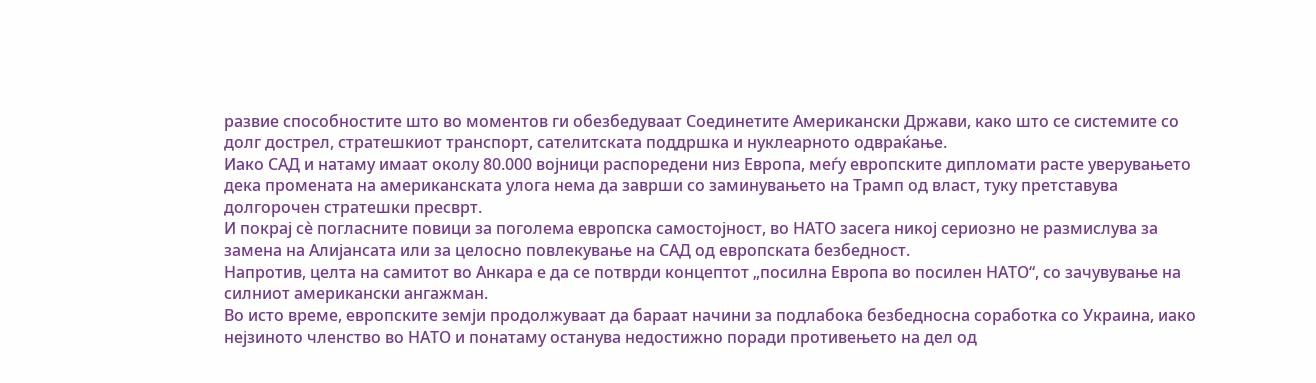развие способностите што во моментов ги обезбедуваат Соединетите Американски Држави, како што се системите со долг дострел, стратешкиот транспорт, сателитската поддршка и нуклеарното одвраќање.
Иако САД и натаму имаат околу 80.000 војници распоредени низ Европа, меѓу европските дипломати расте уверувањето дека промената на американската улога нема да заврши со заминувањето на Трамп од власт, туку претставува долгорочен стратешки пресврт.
И покрај сè погласните повици за поголема европска самостојност, во НАТО засега никој сериозно не размислува за замена на Алијансата или за целосно повлекување на САД од европската безбедност.
Напротив, целта на самитот во Анкара е да се потврди концептот „посилна Европа во посилен НАТО“, со зачувување на силниот американски ангажман.
Во исто време, европските земји продолжуваат да бараат начини за подлабока безбедносна соработка со Украина, иако нејзиното членство во НАТО и понатаму останува недостижно поради противењето на дел од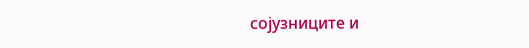сојузниците и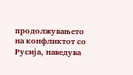продолжувањето на конфликтот со Русија, наведува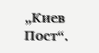„Киев Пост“.